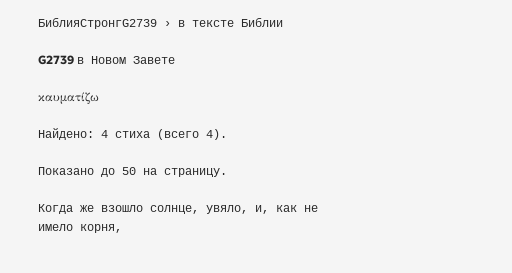БиблияСтронгG2739 › в тексте Библии

G2739 в Новом Завете

καυματίζω

Найдено: 4 стиха (всего 4).

Показано до 50 на страницу.

Когда же взошло солнце, увяло, и, как не имело корня,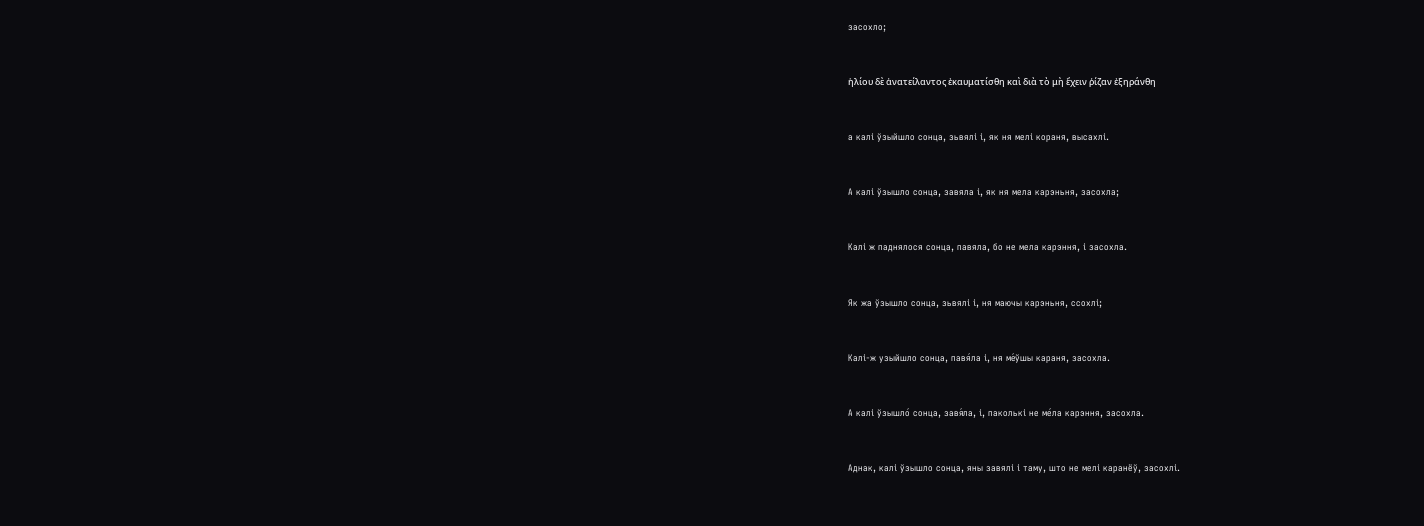засохло;



ἡλίου δὲ ἀνατείλαντος ἐκαυματίσθη καὶ διὰ τὸ μὴ ἔχειν ῥίζαν ἐξηράνθη



а калі ўзыйшло сонца, зьвялі і, як ня мелі кораня, высахлі.



А калі ўзышло сонца, завяла і, як ня мела карэньня, засохла;



Калі ж паднялося сонца, павяла, бо не мела карэння, і засохла.



Як жа ўзышло сонца, зьвялі і, ня маючы карэньня, ссохлі;



Калі-ж узыйшло сонца, павя́ла і, ня ме́ўшы караня, засохла.



А калі ўзышло́ сонца, завя́ла, і, паколькі не ме́ла карэння, засохла.



Аднак, калі ўзышло сонца, яны завялі і таму, што не мелі каранёў, засохлі.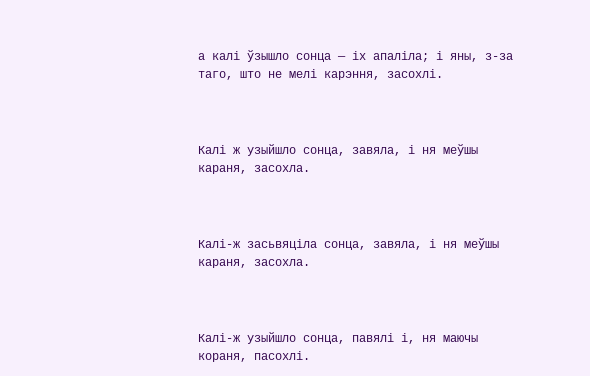а калі ўзышло сонца — іх апаліла; і яны, з-за таго, што не мелі карэння, засохлі.



Калі ж узыйшло сонца, завяла, і ня меўшы караня, засохла.



Калі-ж засьвяціла сонца, завяла, і ня меўшы караня, засохла.



Калі-ж узыйшло сонца, павялі і, ня маючы кораня, пасохлі.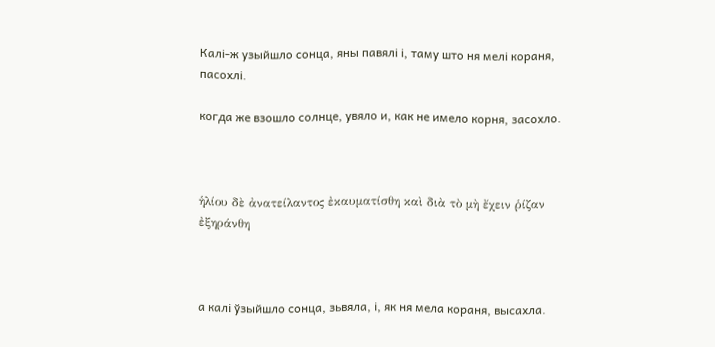Калі-ж узыйшло сонца, яны павялі і, таму што ня мелі кораня, пасохлі.

когда же взошло солнце, увяло и, как не имело корня, засохло.



ἡλίου δὲ ἀνατείλαντος ἐκαυματίσθη καὶ διὰ τὸ μὴ ἔχειν ῥίζαν ἐξηράνθη



а калі ўзыйшло сонца, зьвяла, і, як ня мела кораня, высахла.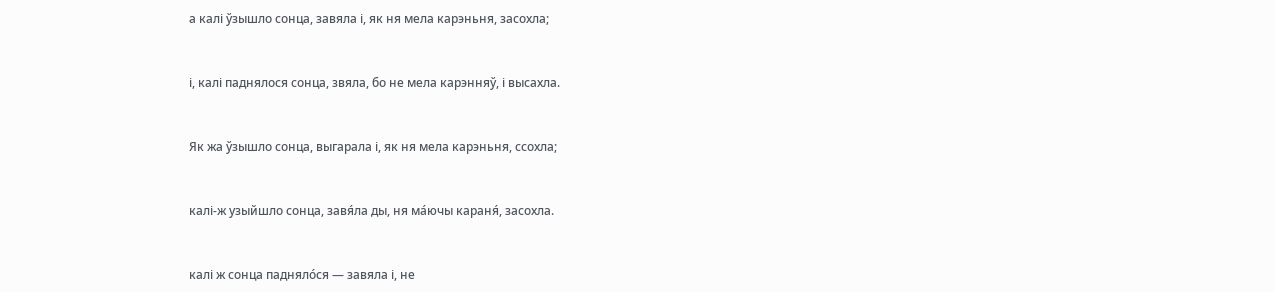а калі ўзышло сонца, завяла і, як ня мела карэньня, засохла;



і, калі паднялося сонца, звяла, бо не мела карэнняў, і высахла.



Як жа ўзышло сонца, выгарала і, як ня мела карэньня, ссохла;



калі-ж узыйшло сонца, завя́ла ды, ня ма́ючы караня́, засохла.



калі ж сонца падняло́ся — завяла і, не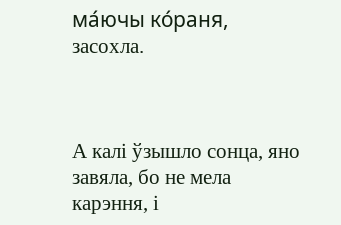ма́ючы ко́раня, засохла.



А калі ўзышло сонца, яно завяла, бо не мела карэння, і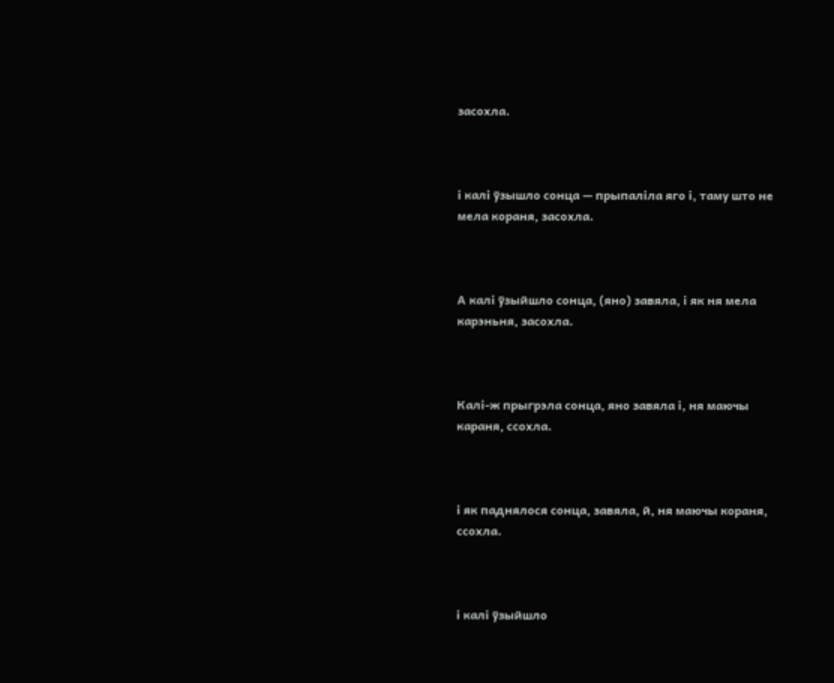засохла.



і калі ўзышло сонца — прыпаліла яго і, таму што не мела кораня, засохла.



А калі ўзыйшло сонца, (яно) завяла, і як ня мела карэньня, засохла.



Калі-ж прыгрэла сонца, яно завяла і, ня маючы караня, ссохла.



і як паднялося сонца, завяла, й, ня маючы кораня, ссохла.



і калі ўзыйшло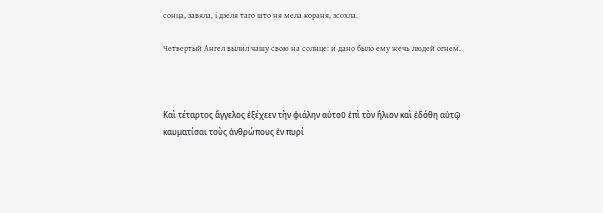сонца, завяла, і дзеля таго што ня мела кораня, зсохла.

Четвертый Ангел вылил чашу свою на солнце: и дано было ему жечь людей огнем.



Καὶ τέταρτος ἄγγελος ἐξέχεεν τὴν φιάλην αὐτοῦ ἐπὶ τὸν ἥλιον καὶ ἐδόθη αὐτῷ καυματίσαι τοὺς ἀνθρώπους ἐν πυρί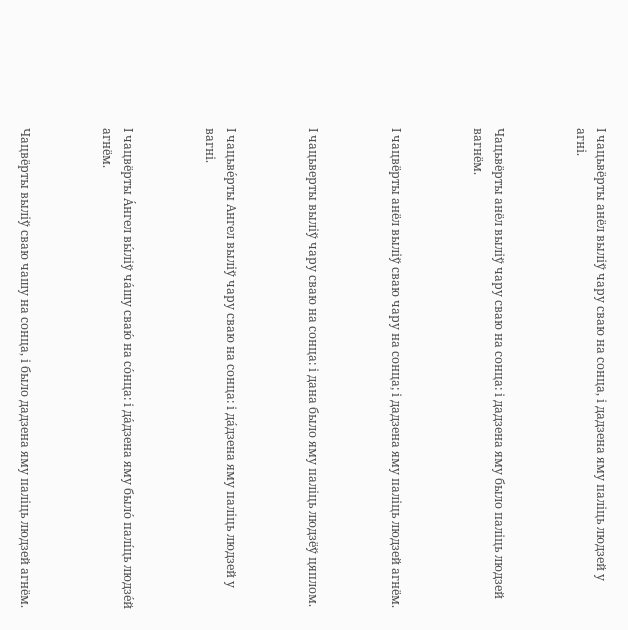І чацьвёрты анёл выліў чару сваю на сонца, і дадзена яму паліць людзей у агні.



Чацьвёрты анёл выліў чару сваю на сонца: і дадзена яму было паліць людзей вагнём.



І чацвёрты анёл выліў сваю чару на сонца; і дадзена яму паліць людзей агнём.



І чацьверты выліў чару сваю на сонца: і дана было яму паліць людзёў цяплом.



І чацьве́рты Ангел выліў чару сваю на сонца: і да́дзена яму паліць людзей у вагні.



І чацвёрты А́нгел вы́ліў ча́шу сваю́ на со́нца: і да́дзена яму было́ палíць людзе́й агнём.



Чацвёрты выліў сваю чашу на сонца, і было дадзена яму паліць людзей агнём.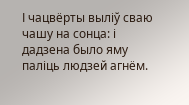І чацвёрты выліў сваю чашу на сонца: і дадзена было яму паліць людзей агнём.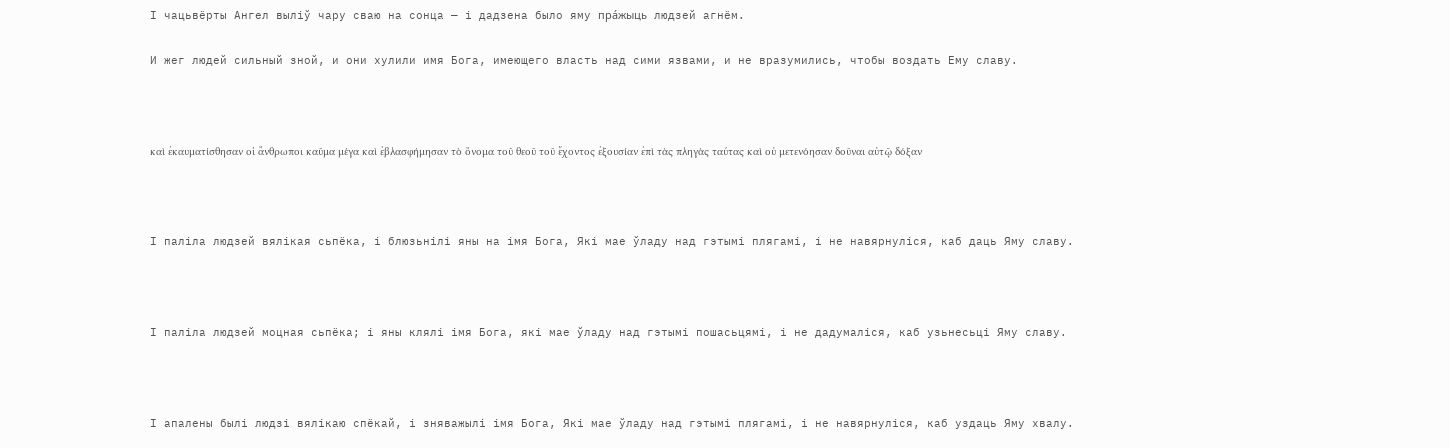І чацьвёрты Ангел выліў чару сваю на сонца — і дадзена было яму пра́жыць людзей агнём.

И жег людей сильный зной, и они хулили имя Бога, имеющего власть над сими язвами, и не вразумились, чтобы воздать Ему славу.



καὶ ἐκαυματίσθησαν οἱ ἄνθρωποι καῦμα μέγα καὶ ἐβλασφήμησαν τὸ ὄνομα τοῦ θεοῦ τοῦ ἔχοντος ἐξουσίαν ἐπὶ τὰς πληγὰς ταύτας καὶ οὐ μετενόησαν δοῦναι αὐτῷ δόξαν



І паліла людзей вялікая сьпёка, і блюзьнілі яны на імя Бога, Які мае ўладу над гэтымі плягамі, і не навярнуліся, каб даць Яму славу.



І паліла людзей моцная сьпёка; і яны клялі імя Бога, які мае ўладу над гэтымі пошасьцямі, і не дадумаліся, каб узьнесьці Яму славу.



І апалены былі людзі вялікаю спёкай, і зняважылі імя Бога, Які мае ўладу над гэтымі плягамі, і не навярнуліся, каб уздаць Яму хвалу.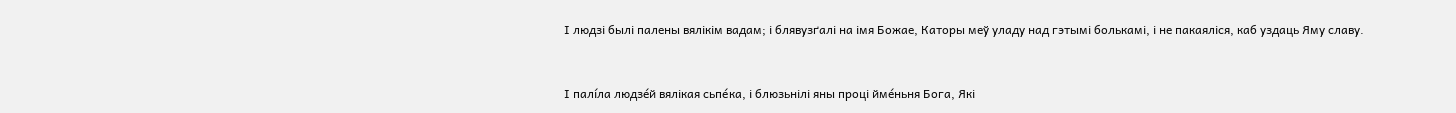І людзі былі палены вялікім вадам; і блявузґалі на імя Божае, Каторы меў уладу над гэтымі болькамі, і не пакаяліся, каб уздаць Яму славу.



І палíла людзе́й вялікая сьпе́ка, і блюзьнілі яны проці йме́ньня Бога, Які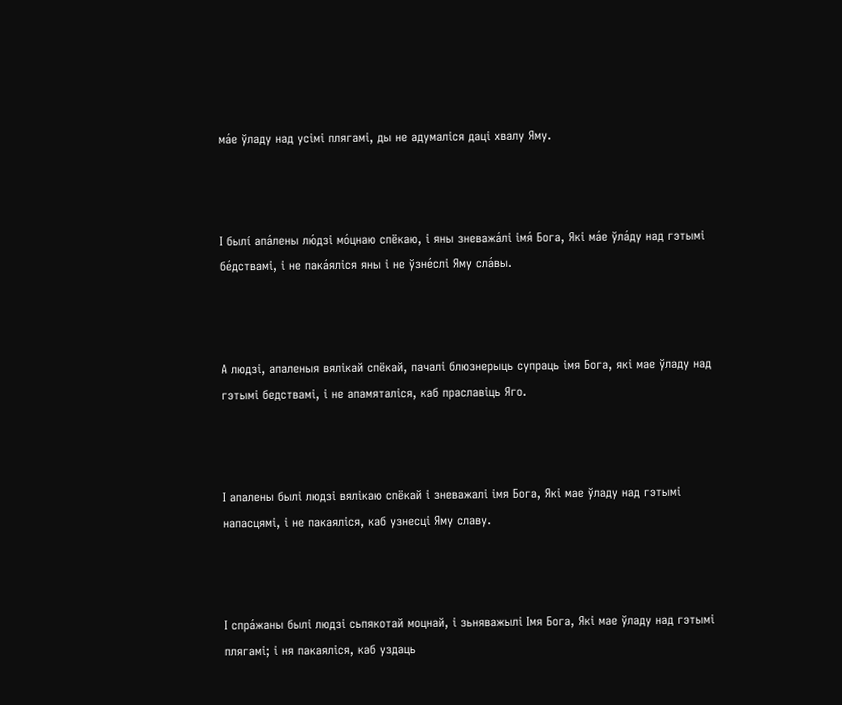ма́е ўладу над усімі плягамі, ды не адумаліся даці хвалу Яму.



І былí апа́лены лю́дзі мо́цнаю спёкаю, і яны зневажа́лі імя́ Бога, Які ма́е ўла́ду над гэтымі бе́дствамі, і не пака́яліся яны і не ўзне́слі Яму сла́вы.



А людзі, апаленыя вялікай спёкай, пачалі блюзнерыць супраць імя Бога, які мае ўладу над гэтымі бедствамі, і не апамяталіся, каб праславіць Яго.



І апалены былі людзі вялікаю спёкай і зневажалі імя Бога, Які мае ўладу над гэтымі напасцямі, і не пакаяліся, каб узнесці Яму славу.



І спра́жаны былі людзі сьпякотай моцнай, і зьняважылі Імя Бога, Які мае ўладу над гэтымі плягамі; і ня пакаяліся, каб уздаць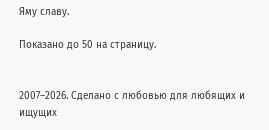Яму славу.

Показано до 50 на страницу.


2007–2026. Сделано с любовью для любящих и ищущих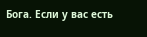Бога. Если у вас есть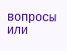вопросы или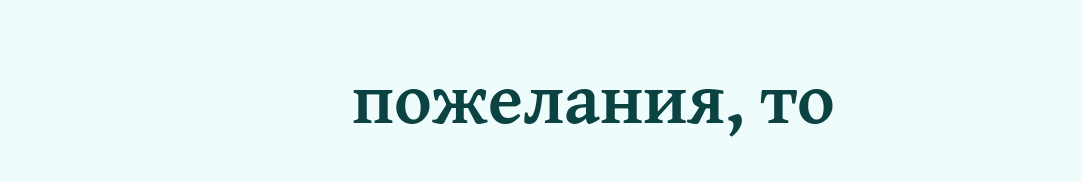пожелания, то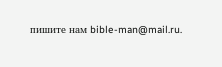пишите нам bible-man@mail.ru.